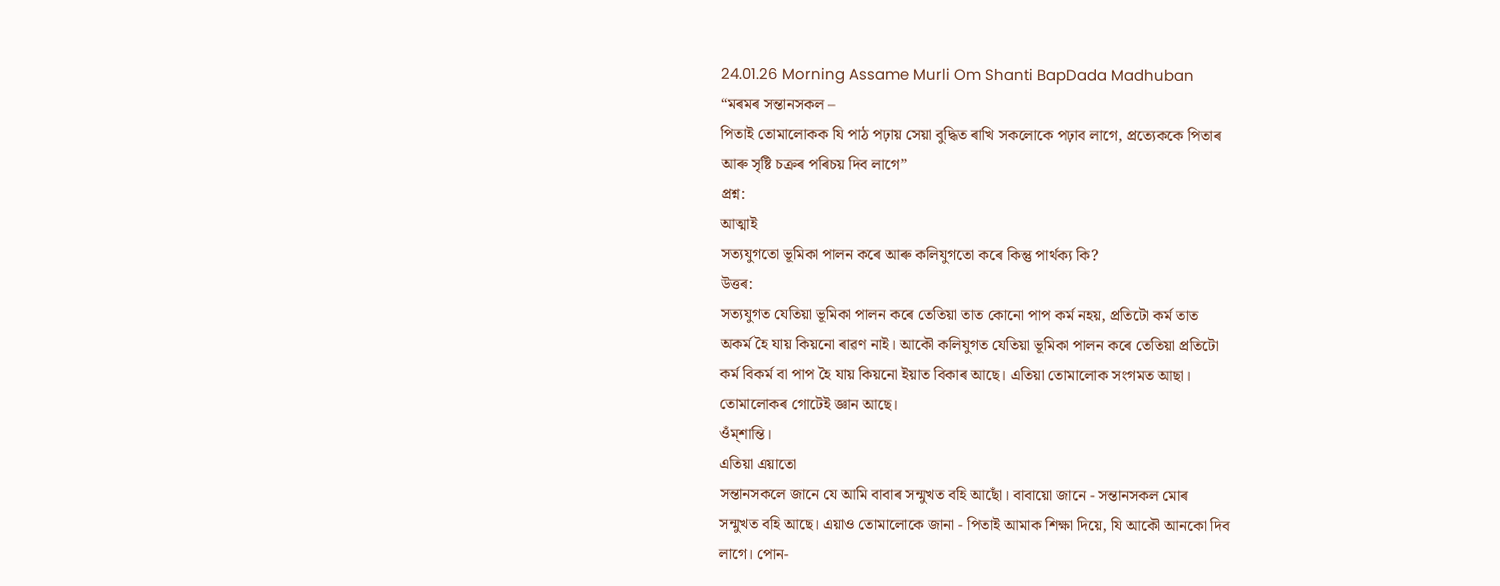24.01.26 Morning Assame Murli Om Shanti BapDada Madhuban
“মৰমৰ সন্তানসকল –
পিতাই তোমালোকক যি পাঠ পঢ়ায় সেয়া বুদ্ধিত ৰাখি সকলোকে পঢ়াব লাগে, প্ৰত্যেককে পিতাৰ
আৰু সৃষ্টি চক্ৰৰ পৰিচয় দিব লাগে”
প্ৰশ্ন:
আত্মাই
সত্যযুগতো ভূমিকা পালন কৰে আৰু কলিযুগতো কৰে কিন্তু পাৰ্থক্য কি?
উত্তৰ:
সত্যযুগত যেতিয়া ভূমিকা পালন কৰে তেতিয়া তাত কোনো পাপ কৰ্ম নহয়, প্ৰতিটো কৰ্ম তাত
অকৰ্ম হৈ যায় কিয়নো ৰাৱণ নাই। আকৌ কলিযুগত যেতিয়া ভূমিকা পালন কৰে তেতিয়া প্ৰতিটো
কৰ্ম বিকৰ্ম বা পাপ হৈ যায় কিয়নো ইয়াত বিকাৰ আছে। এতিয়া তোমালোক সংগমত আছা।
তোমালোকৰ গোটেই জ্ঞান আছে।
ওঁম্শান্তি।
এতিয়া এয়াতো
সন্তানসকলে জানে যে আমি বাবাৰ সন্মুখত বহি আছোঁ। বাবায়ো জানে - সন্তানসকল মোৰ
সন্মুখত বহি আছে। এয়াও তোমালোকে জানা - পিতাই আমাক শিক্ষা দিয়ে, যি আকৌ আনকো দিব
লাগে। পোন-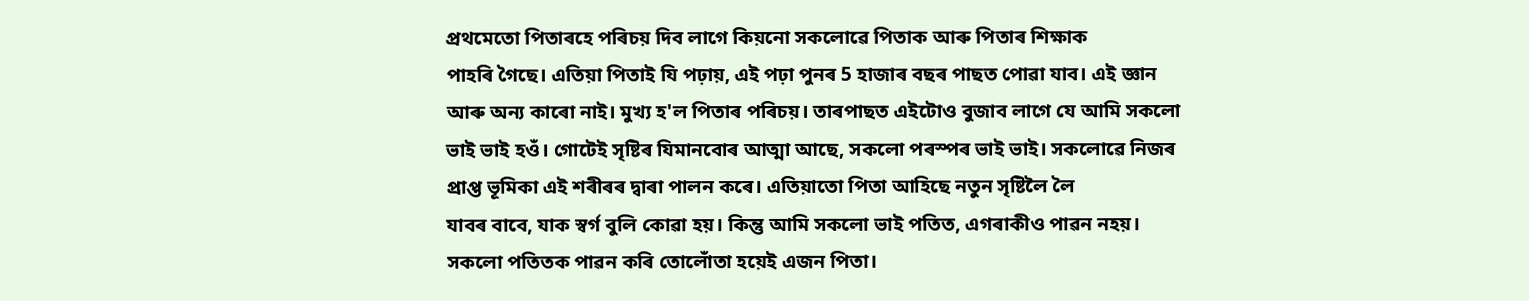প্ৰথমেতো পিতাৰহে পৰিচয় দিব লাগে কিয়নো সকলোৱে পিতাক আৰু পিতাৰ শিক্ষাক
পাহৰি গৈছে। এতিয়া পিতাই যি পঢ়ায়, এই পঢ়া পুনৰ 5 হাজাৰ বছৰ পাছত পোৱা যাব। এই জ্ঞান
আৰু অন্য কাৰো নাই। মুখ্য হ'ল পিতাৰ পৰিচয়। তাৰপাছত এইটোও বুজাব লাগে যে আমি সকলো
ভাই ভাই হওঁ। গোটেই সৃষ্টিৰ যিমানবোৰ আত্মা আছে, সকলো পৰস্পৰ ভাই ভাই। সকলোৱে নিজৰ
প্ৰাপ্ত ভূমিকা এই শৰীৰৰ দ্বাৰা পালন কৰে। এতিয়াতো পিতা আহিছে নতুন সৃষ্টিলৈ লৈ
যাবৰ বাবে, যাক স্বৰ্গ বুলি কোৱা হয়। কিন্তু আমি সকলো ভাই পতিত, এগৰাকীও পাৱন নহয়।
সকলো পতিতক পাৱন কৰি তোলোঁতা হয়েই এজন পিতা।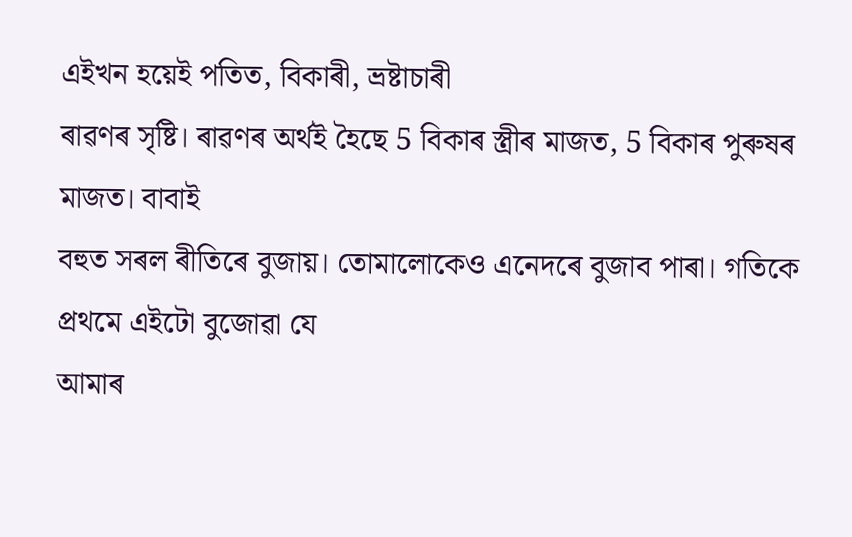এইখন হয়েই পতিত, বিকাৰী, ভ্ৰষ্টাচাৰী
ৰাৱণৰ সৃষ্টি। ৰাৱণৰ অৰ্থই হৈছে 5 বিকাৰ স্ত্ৰীৰ মাজত, 5 বিকাৰ পুৰুষৰ মাজত। বাবাই
বহুত সৰল ৰীতিৰে বুজায়। তোমালোকেও এনেদৰে বুজাব পাৰা। গতিকে প্ৰথমে এইটো বুজোৱা যে
আমাৰ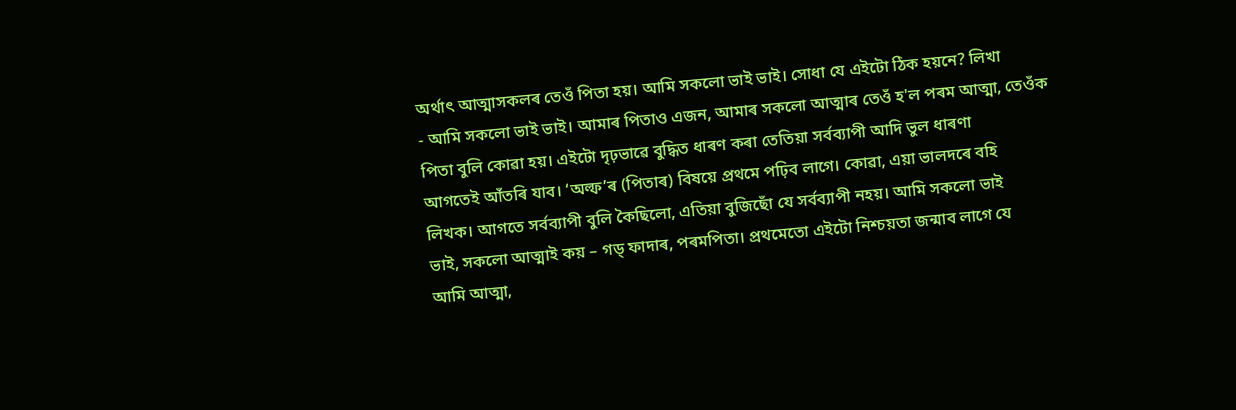অৰ্থাৎ আত্মাসকলৰ তেওঁ পিতা হয়। আমি সকলো ভাই ভাই। সোধা যে এইটো ঠিক হয়নে? লিখা
- আমি সকলো ভাই ভাই। আমাৰ পিতাও এজন, আমাৰ সকলো আত্মাৰ তেওঁ হ'ল পৰম আত্মা, তেওঁক
পিতা বুলি কোৱা হয়। এইটো দৃঢ়ভাৱে বুদ্ধিত ধাৰণ কৰা তেতিয়া সৰ্বব্যাপী আদি ভুল ধাৰণা
আগতেই আঁতৰি যাব। ‘অল্ফ’ৰ (পিতাৰ) বিষয়ে প্ৰথমে পঢ়িব লাগে। কোৱা, এয়া ভালদৰে বহি
লিখক। আগতে সৰ্বব্যাপী বুলি কৈছিলো, এতিয়া বুজিছোঁ যে সৰ্বব্যাপী নহয়। আমি সকলো ভাই
ভাই, সকলো আত্মাই কয় – গড্ ফাদাৰ, পৰমপিতা। প্ৰথমেতো এইটো নিশ্চয়তা জন্মাব লাগে যে
আমি আত্মা,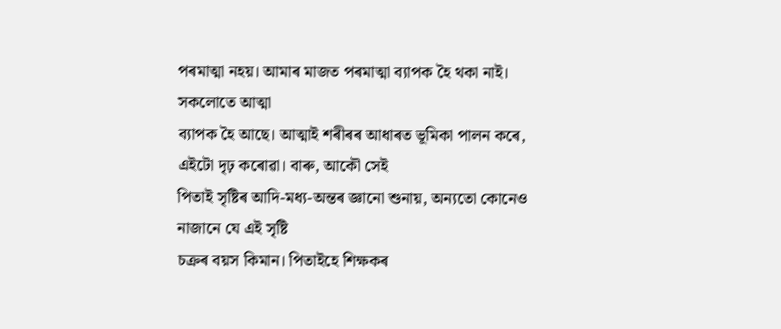পৰমাত্মা নহয়। আমাৰ মাজত পৰমাত্মা ব্যাপক হৈ থকা নাই। সকলোতে আত্মা
ব্যাপক হৈ আছে। আত্মাই শৰীৰৰ আধাৰত ভূমিকা পালন কৰে, এইটো দৃঢ় কৰোৱা। বাৰু, আকৌ সেই
পিতাই সৃষ্টিৰ আদি-মধ্য-অন্তৰ জ্ঞানো শুনায়, অন্যতো কোনেও নাজানে যে এই সৃষ্টি
চক্ৰৰ বয়স কিমান। পিতাইহে শিক্ষকৰ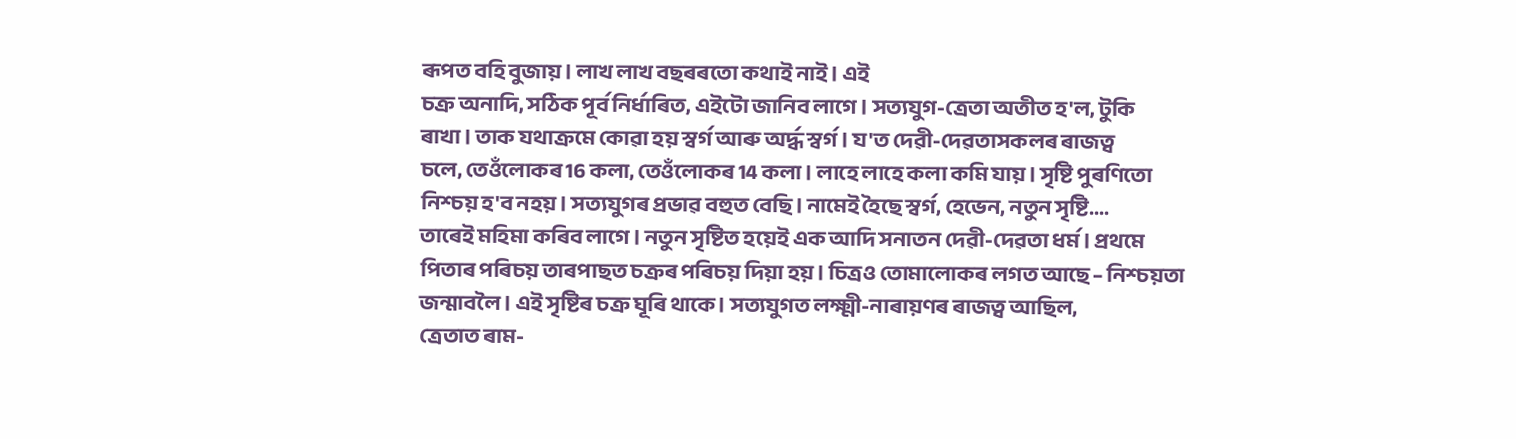ৰূপত বহি বুজায়। লাখ লাখ বছৰৰতো কথাই নাই। এই
চক্ৰ অনাদি, সঠিক পূৰ্ব নিৰ্ধাৰিত, এইটো জানিব লাগে। সত্যযুগ-ত্ৰেতা অতীত হ'ল, টুকি
ৰাখা। তাক যথাক্ৰমে কোৱা হয় স্বৰ্গ আৰু অৰ্দ্ধ স্বৰ্গ। য'ত দেৱী-দেৱতাসকলৰ ৰাজত্ব
চলে, তেওঁলোকৰ 16 কলা, তেওঁলোকৰ 14 কলা। লাহে লাহে কলা কমি যায়। সৃষ্টি পুৰণিতো
নিশ্চয় হ'ব নহয়। সত্যযুগৰ প্ৰভাৱ বহুত বেছি। নামেই হৈছে স্বৰ্গ, হেভেন, নতুন সৃষ্টি....
তাৰেই মহিমা কৰিব লাগে। নতুন সৃষ্টিত হয়েই এক আদি সনাতন দেৱী-দেৱতা ধৰ্ম। প্ৰথমে
পিতাৰ পৰিচয় তাৰপাছত চক্ৰৰ পৰিচয় দিয়া হয়। চিত্ৰও তোমালোকৰ লগত আছে – নিশ্চয়তা
জন্মাবলৈ। এই সৃষ্টিৰ চক্ৰ ঘূৰি থাকে। সত্যযুগত লক্ষ্মী-নাৰায়ণৰ ৰাজত্ব আছিল,
ত্ৰেতাত ৰাম-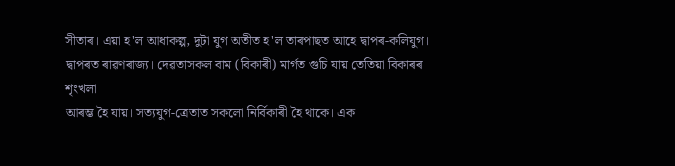সীতাৰ। এয়া হ'ল আধাকল্প, দুটা যুগ অতীত হ'ল তাৰপাছত আহে দ্বাপৰ-কলিযুগ।
দ্বাপৰত ৰাৱণৰাজ্য। দেৱতাসকল বাম (বিকাৰী) মাৰ্গত গুচি যায় তেতিয়া বিকাৰৰ শৃংখলা
আৰম্ভ হৈ যায়। সত্যযুগ-ত্ৰেতাত সকলো নিৰ্বিকাৰী হৈ থাকে। এক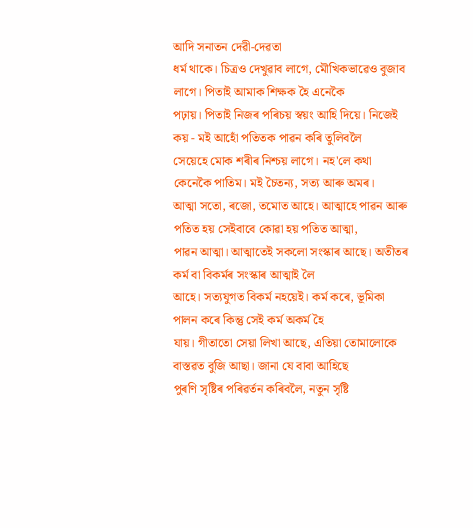আদি সনাতন দেৱী-দেৱতা
ধৰ্ম থাকে। চিত্ৰও দেখুৱাব লাগে, মৌখিকভাৱেও বুজাব লাগে। পিতাই আমাক শিক্ষক হৈ এনেকৈ
পঢ়ায়। পিতাই নিজৰ পৰিচয় স্বয়ং আহি দিয়ে। নিজেই কয় - মই আহোঁ পতিতক পাৱন কৰি তুলিবলৈ
সেয়েহে মোক শৰীৰ নিশ্চয় লাগে। নহ'লে কথা কেনেকৈ পাতিম। মই চৈতন্য, সত্য আৰু অমৰ।
আত্মা সতো, ৰজো, তমোত আহে। আত্মাহে পাৱন আৰু পতিত হয় সেইবাবে কোৱা হয় পতিত আত্মা,
পাৱন আত্মা। আত্মাতেই সকলো সংস্কাৰ আছে। অতীতৰ কৰ্ম বা বিকৰ্মৰ সংস্কাৰ আত্মাই লৈ
আহে। সত্যযুগত বিকৰ্ম নহয়েই। কৰ্ম কৰে, ভূমিকা পালন কৰে কিন্তু সেই কৰ্ম অকৰ্ম হৈ
যায়। গীতাতো সেয়া লিখা আছে, এতিয়া তোমালোকে বাস্তৱত বুজি আছা। জানা যে বাবা আহিছে
পুৰণি সৃষ্টিৰ পৰিৱৰ্তন কৰিবলৈ, নতুন সৃষ্টি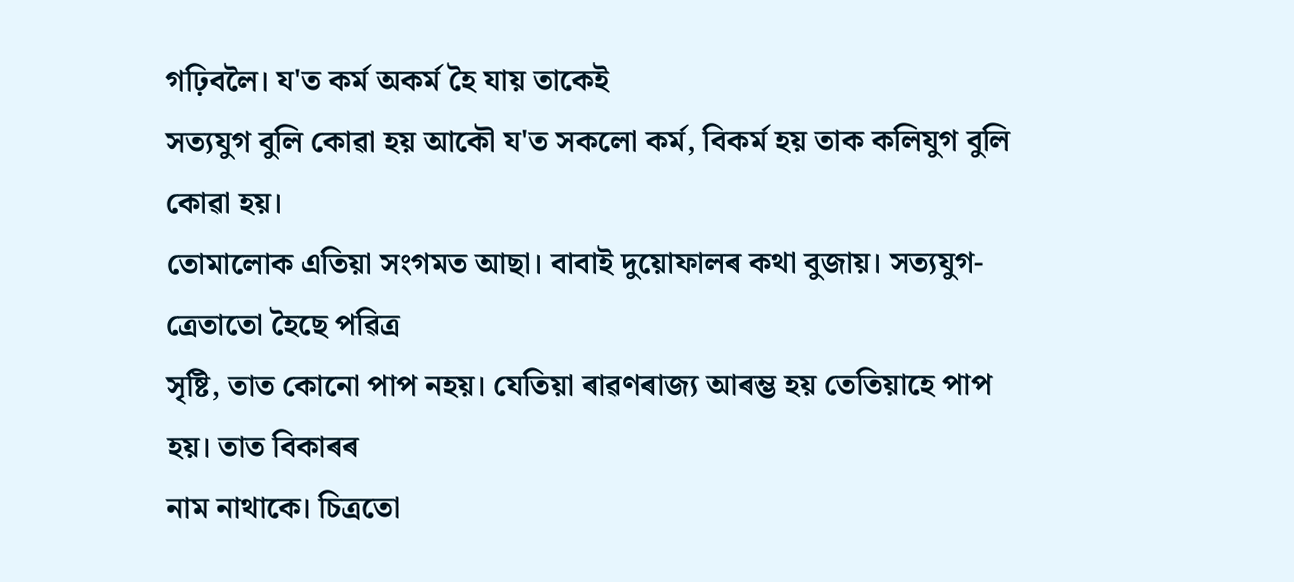গঢ়িবলৈ। য'ত কৰ্ম অকৰ্ম হৈ যায় তাকেই
সত্যযুগ বুলি কোৱা হয় আকৌ য'ত সকলো কৰ্ম, বিকৰ্ম হয় তাক কলিযুগ বুলি কোৱা হয়।
তোমালোক এতিয়া সংগমত আছা। বাবাই দুয়োফালৰ কথা বুজায়। সত্যযুগ-ত্ৰেতাতো হৈছে পৱিত্ৰ
সৃষ্টি, তাত কোনো পাপ নহয়। যেতিয়া ৰাৱণৰাজ্য আৰম্ভ হয় তেতিয়াহে পাপ হয়। তাত বিকাৰৰ
নাম নাথাকে। চিত্ৰতো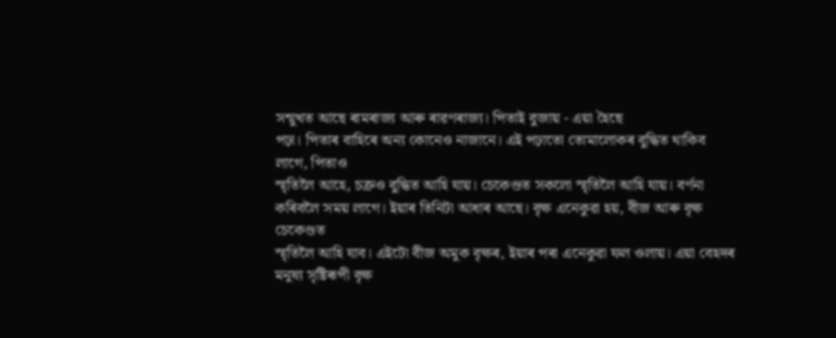সন্মুখত আছে ৰামৰাজ্য আৰু ৰাৱণৰাজ্য। পিতাই বুজায় - এয়া হৈছে
পঢ়া। পিতাৰ বাহিৰে অন্য কোনেও নাজানে। এই পঢ়াতো তোমালোকৰ বুদ্ধিত থাকিব লাগে, পিতাও
স্মৃতিলৈ আহে, চক্ৰও বুদ্ধিত আহি যায়। চেকেণ্ডত সকলো স্মৃতিলৈ আহি যায়। বৰ্ণনা
কৰিবলৈ সময় লাগে। ইয়াৰ তিনিটা আধাৰ আছে। বৃক্ষ এনেকুৱা হয়, বীজ আৰু বৃক্ষ চেকেণ্ডত
স্মৃতিলৈ আহি যাব। এইটো বীজ অমুক বৃক্ষৰ, ইয়াৰ পৰা এনেকুৱা ফল ওলায়। এয়া বেহদৰ
মনুষ্য সৃষ্টিৰূপী বৃক্ষ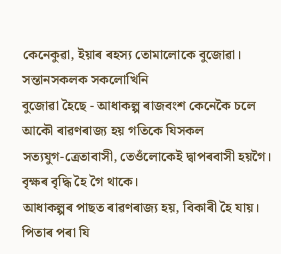কেনেকুৱা, ইয়াৰ ৰহস্য তোমালোকে বুজোৱা। সন্তানসকলক সকলোখিনি
বুজোৱা হৈছে - আধাকল্প ৰাজবংশ কেনেকৈ চলে আকৌ ৰাৱণৰাজ্য হয় গতিকে যিসকল
সত্যযুগ-ত্ৰেতাবাসী, তেওঁলোকেই দ্বাপৰবাসী হয়গৈ। বৃক্ষৰ বৃদ্ধি হৈ গৈ থাকে।
আধাকল্পৰ পাছত ৰাৱণৰাজ্য হয়, বিকাৰী হৈ যায়। পিতাৰ পৰা যি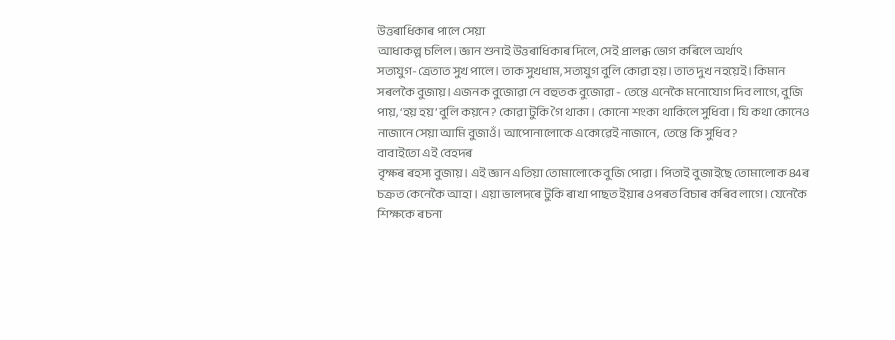উত্তৰাধিকাৰ পালে সেয়া
আধাকল্প চলিল। জ্ঞান শুনাই উত্তৰাধিকাৰ দিলে, সেই প্ৰালব্ধ ভোগ কৰিলে অৰ্থাৎ
সত্যযুগ-ত্ৰেতাত সুখ পালে। তাক সুখধাম, সত্যযুগ বুলি কোৱা হয়। তাত দুখ নহয়েই। কিমান
সৰলকৈ বুজায়। এজনক বুজোৱা নে বহুতক বুজোৱা - তেন্তে এনেকৈ মনোযোগ দিব লাগে, বুজি
পায়, ‘হয় হয়’ বুলি কয়নে? কোৱা টুকি গৈ থাকা। কোনো শংকা থাকিলে সুধিবা। যি কথা কোনেও
নাজানে সেয়া আমি বুজাওঁ। আপোনালোকে একোৱেই নাজানে, তেন্তে কি সুধিব?
বাবাইতো এই বেহদৰ
বৃক্ষৰ ৰহস্য বুজায়। এই জ্ঞান এতিয়া তোমালোকে বুজি পোৱা। পিতাই বুজাইছে তোমালোক 84ৰ
চক্ৰত কেনেকৈ আহা। এয়া ভালদৰে টুকি ৰাখা পাছত ইয়াৰ ওপৰত বিচাৰ কৰিব লাগে। যেনেকৈ
শিক্ষকে ৰচনা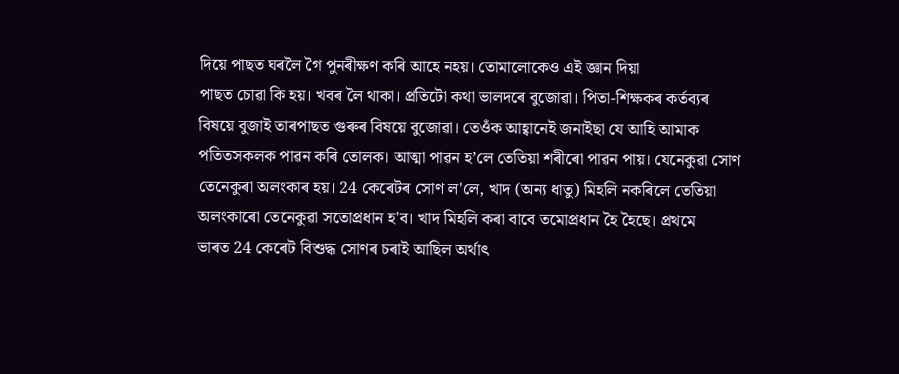দিয়ে পাছত ঘৰলৈ গৈ পুনৰীক্ষণ কৰি আহে নহয়। তোমালোকেও এই জ্ঞান দিয়া
পাছত চোৱা কি হয়। খবৰ লৈ থাকা। প্ৰতিটো কথা ভালদৰে বুজোৱা। পিতা-শিক্ষকৰ কৰ্তব্যৰ
বিষয়ে বুজাই তাৰপাছত গুৰুৰ বিষয়ে বুজোৱা। তেওঁক আহ্বানেই জনাইছা যে আহি আমাক
পতিতসকলক পাৱন কৰি তোলক। আত্মা পাৱন হ’লে তেতিয়া শৰীৰো পাৱন পায়। যেনেকুৱা সোণ
তেনেকুৰা অলংকাৰ হয়। 24 কেৰেটৰ সোণ ল'লে, খাদ (অন্য ধাতু) মিহলি নকৰিলে তেতিয়া
অলংকাৰো তেনেকুৱা সতোপ্ৰধান হ'ব। খাদ মিহলি কৰা বাবে তমোপ্ৰধান হৈ হৈছে। প্ৰথমে
ভাৰত 24 কেৰেট বিশুদ্ধ সোণৰ চৰাই আছিল অৰ্থাৎ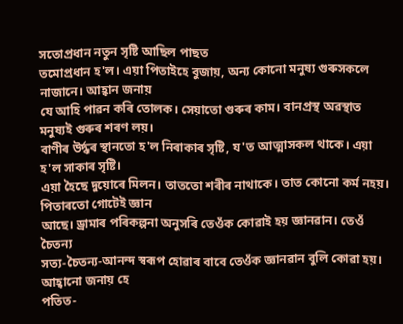সতোপ্ৰধান নতুন সৃষ্টি আছিল পাছত
তমোপ্ৰধান হ'ল। এয়া পিতাইহে বুজায়, অন্য কোনো মনুষ্য গুৰুসকলে নাজানে। আহ্বান জনায়
যে আহি পাৱন কৰি তোলক। সেয়াতো গুৰুৰ কাম। বানপ্ৰস্থ অৱস্থাত মনুষ্যই গুৰুৰ শৰণ লয়।
বাণীৰ উৰ্দ্ধৰ স্থানতো হ'ল নিৰাকাৰ সৃষ্টি, য'ত আত্মাসকল থাকে। এয়া হ'ল সাকাৰ সৃষ্টি।
এয়া হৈছে দুয়োৰে মিলন। তাততো শৰীৰ নাথাকে। তাত কোনো কৰ্ম নহয়। পিতাৰতো গোটেই জ্ঞান
আছে। ড্ৰামাৰ পৰিকল্পনা অনুসৰি তেওঁক কোৱাই হয় জ্ঞানৱান। তেওঁ চৈতন্য
সত্য-চৈতন্য-আনন্দ স্বৰূপ হোৱাৰ বাবে তেওঁক জ্ঞানৱান বুলি কোৱা হয়। আহ্বানো জনায় হে
পতিত-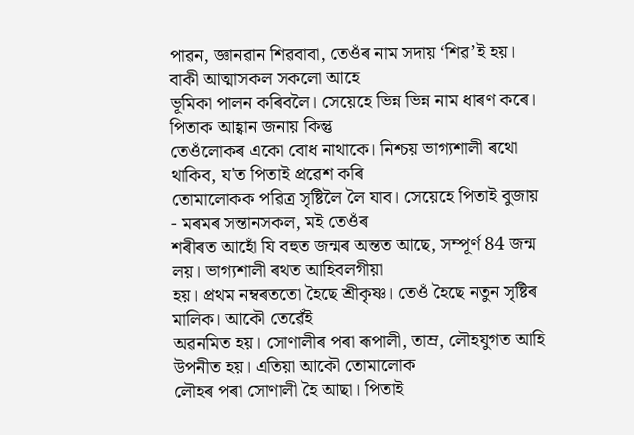পাৱন, জ্ঞানৱান শিৱবাবা, তেওঁৰ নাম সদায় ‘শিৱ’ই হয়। বাকী আত্মাসকল সকলো আহে
ভূমিকা পালন কৰিবলৈ। সেয়েহে ভিন্ন ভিন্ন নাম ধাৰণ কৰে। পিতাক আহ্বান জনায় কিন্তু
তেওঁলোকৰ একো বোধ নাথাকে। নিশ্চয় ভাগ্যশালী ৰথো থাকিব, য'ত পিতাই প্ৰৱেশ কৰি
তোমালোকক পৱিত্ৰ সৃষ্টিলৈ লৈ যাব। সেয়েহে পিতাই বুজায় - মৰমৰ সন্তানসকল, মই তেওঁৰ
শৰীৰত আহোঁ যি বহুত জন্মৰ অন্তত আছে, সম্পূৰ্ণ 84 জন্ম লয়। ভাগ্যশালী ৰথত আহিবলগীয়া
হয়। প্ৰথম নম্বৰততো হৈছে শ্ৰীকৃষ্ণ। তেওঁ হৈছে নতুন সৃষ্টিৰ মালিক। আকৌ তেৱেঁই
অৱনমিত হয়। সোণালীৰ পৰা ৰূপালী, তাম্ৰ, লৌহযুগত আহি উপনীত হয়। এতিয়া আকৌ তোমালোক
লৌহৰ পৰা সোণালী হৈ আছা। পিতাই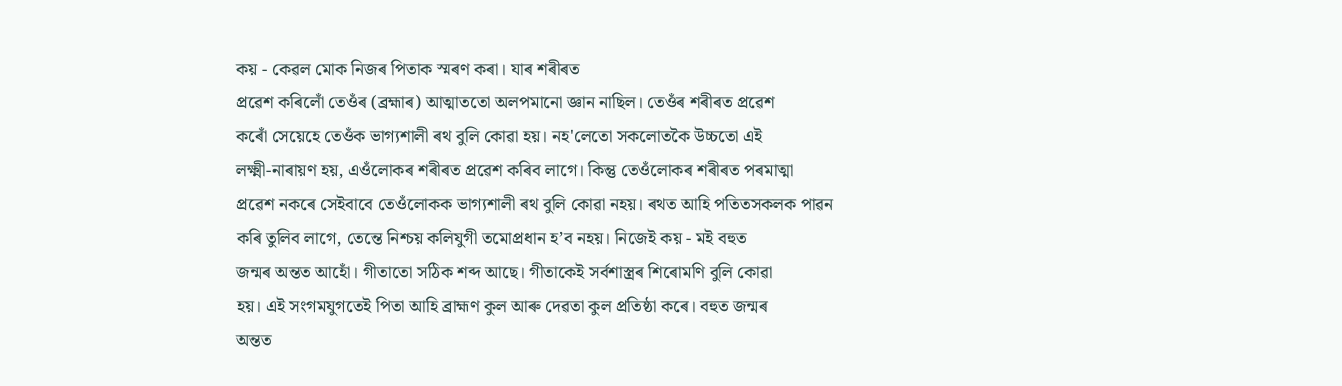কয় - কেৱল মোক নিজৰ পিতাক স্মৰণ কৰা। যাৰ শৰীৰত
প্ৰৱেশ কৰিলোঁ তেওঁৰ (ব্ৰহ্মাৰ) আত্মাততো অলপমানো জ্ঞান নাছিল। তেওঁৰ শৰীৰত প্ৰৱেশ
কৰোঁ সেয়েহে তেওঁক ভাগ্যশালী ৰথ বুলি কোৱা হয়। নহ'লেতো সকলোতকৈ উচ্চতো এই
লক্ষ্মী-নাৰায়ণ হয়, এওঁলোকৰ শৰীৰত প্ৰৱেশ কৰিব লাগে। কিন্তু তেওঁলোকৰ শৰীৰত পৰমাত্মা
প্ৰৱেশ নকৰে সেইবাবে তেওঁলোকক ভাগ্যশালী ৰথ বুলি কোৱা নহয়। ৰথত আহি পতিতসকলক পাৱন
কৰি তুলিব লাগে, তেন্তে নিশ্চয় কলিযুগী তমোপ্ৰধান হ’ব নহয়। নিজেই কয় - মই বহুত
জন্মৰ অন্তত আহোঁ। গীতাতো সঠিক শব্দ আছে। গীতাকেই সৰ্বশাস্ত্ৰৰ শিৰোমণি বুলি কোৱা
হয়। এই সংগমযুগতেই পিতা আহি ব্ৰাহ্মণ কুল আৰু দেৱতা কুল প্ৰতিষ্ঠা কৰে। বহুত জন্মৰ
অন্তত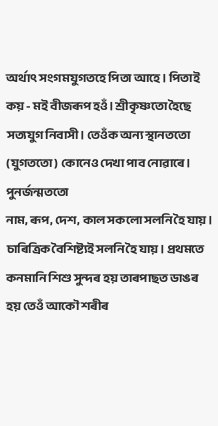অৰ্থাৎ সংগমযুগতহে পিতা আহে। পিতাই কয় - মই বীজৰূপ হওঁ। শ্ৰীকৃষ্ণতো হৈছে
সত্যযুগ নিবাসী। তেওঁক অন্য স্থানততো (যুগততো) কোনেও দেখা পাব নোৱাৰে। পুনৰ্জন্মততো
নাম, ৰূপ, দেশ, কাল সকলো সলনি হৈ যায়। চাৰিত্ৰিক বৈশিষ্ট্যই সলনি হৈ যায়। প্ৰথমতে
কনমানি শিশু সুন্দৰ হয় তাৰপাছত ডাঙৰ হয় তেওঁ আকৌ শৰীৰ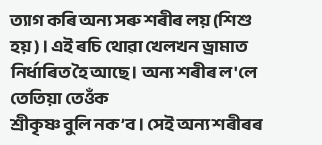ত্যাগ কৰি অন্য সৰু শৰীৰ লয় (শিশু
হয়)। এই ৰচি থোৱা খেলখন ড্ৰামাত নিৰ্ধাৰিত হৈ আছে। অন্য শৰীৰ ল'লে তেতিয়া তেওঁক
শ্ৰীকৃষ্ণ বুলি নক’ব। সেই অন্য শৰীৰৰ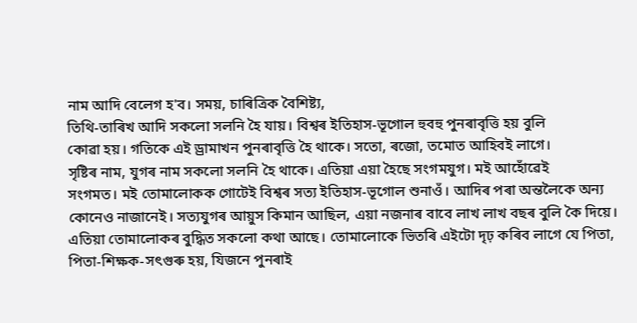নাম আদি বেলেগ হ'ব। সময়, চাৰিত্ৰিক বৈশিষ্ট্য,
তিথি-তাৰিখ আদি সকলো সলনি হৈ যায়। বিশ্বৰ ইতিহাস-ভূগোল হুবহু পুনৰাবৃত্তি হয় বুলি
কোৱা হয়। গতিকে এই ড্ৰামাখন পুনৰাবৃত্তি হৈ থাকে। সতো, ৰজো, তমোত আহিবই লাগে।
সৃষ্টিৰ নাম, যুগৰ নাম সকলো সলনি হৈ থাকে। এতিয়া এয়া হৈছে সংগমযুগ। মই আহোঁৱেই
সংগমত। মই তোমালোকক গোটেই বিশ্বৰ সত্য ইতিহাস-ভূগোল শুনাওঁ। আদিৰ পৰা অন্তলৈকে অন্য
কোনেও নাজানেই। সত্যযুগৰ আয়ুস কিমান আছিল, এয়া নজনাৰ বাবে লাখ লাখ বছৰ বুলি কৈ দিয়ে।
এতিয়া তোমালোকৰ বুদ্ধিত সকলো কথা আছে। তোমালোকে ভিতৰি এইটো দৃঢ় কৰিব লাগে যে পিতা,
পিতা-শিক্ষক-সৎগুৰু হয়, যিজনে পুনৰাই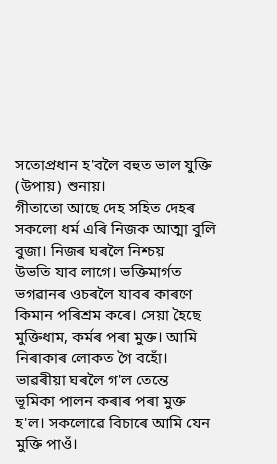সতোপ্ৰধান হ'বলৈ বহুত ভাল যুক্তি (উপায়) শুনায়।
গীতাতো আছে দেহ সহিত দেহৰ সকলো ধৰ্ম এৰি নিজক আত্মা বুলি বুজা। নিজৰ ঘৰলৈ নিশ্চয়
উভতি যাব লাগে। ভক্তিমাৰ্গত ভগৱানৰ ওচৰলৈ যাবৰ কাৰণে কিমান পৰিশ্ৰম কৰে। সেয়া হৈছে
মুক্তিধাম, কৰ্মৰ পৰা মুক্ত। আমি নিৰাকাৰ লোকত গৈ বহোঁ। ভাৱৰীয়া ঘৰলৈ গ'ল তেন্তে
ভূমিকা পালন কৰাৰ পৰা মুক্ত হ'ল। সকলোৱে বিচাৰে আমি যেন মুক্তি পাওঁ।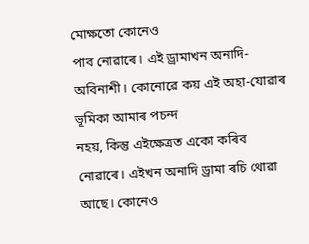মোক্ষতো কোনেও
পাব নোৱাৰে। এই ড্ৰামাখন অনাদি-অবিনাশী। কোনোৱে কয় এই অহা-যোৱাৰ ভূমিকা আমাৰ পচন্দ
নহয়, কিন্তু এইক্ষেত্ৰত একো কৰিব নোৱাৰে। এইখন অনাদি ড্ৰামা ৰচি থোৱা আছে। কোনেও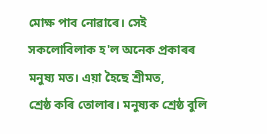মোক্ষ পাব নোৱাৰে। সেই সকলোবিলাক হ'ল অনেক প্ৰকাৰৰ মনুষ্য মত। এয়া হৈছে শ্ৰীমত,
শ্ৰেষ্ঠ কৰি তোলাৰ। মনুষ্যক শ্ৰেষ্ঠ বুলি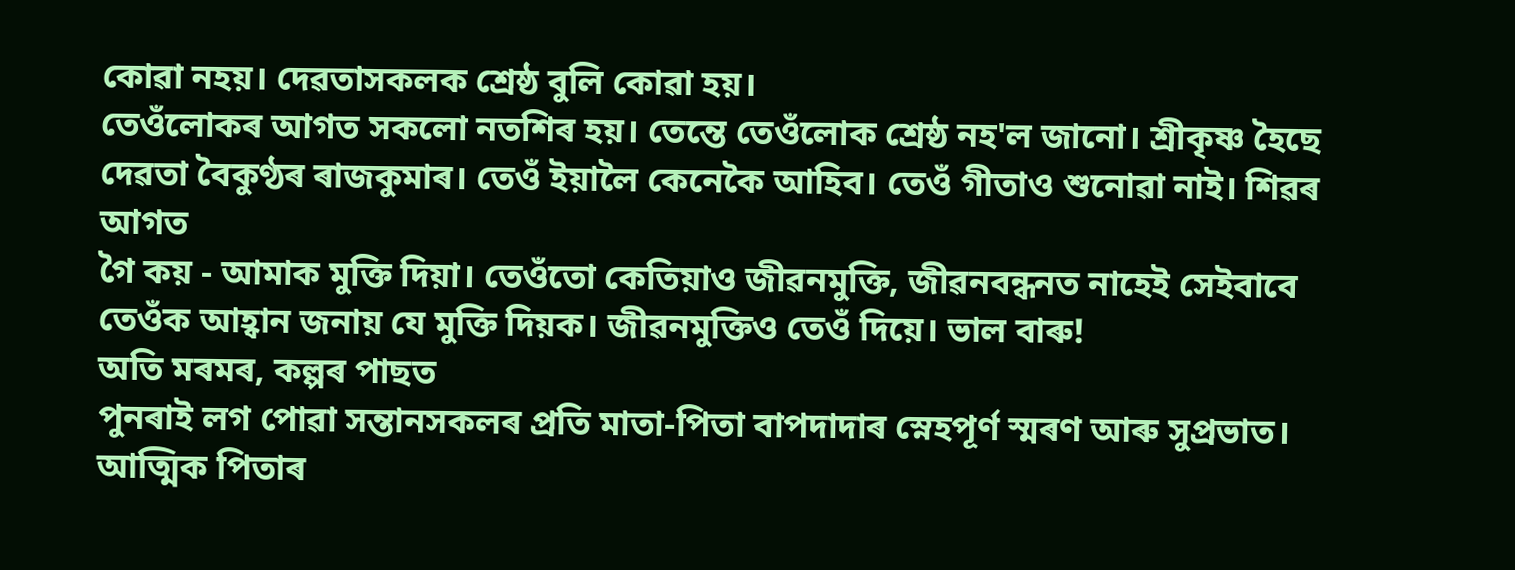কোৱা নহয়। দেৱতাসকলক শ্ৰেষ্ঠ বুলি কোৱা হয়।
তেওঁলোকৰ আগত সকলো নতশিৰ হয়। তেন্তে তেওঁলোক শ্ৰেষ্ঠ নহ'ল জানো। শ্ৰীকৃষ্ণ হৈছে
দেৱতা বৈকুণ্ঠৰ ৰাজকুমাৰ। তেওঁ ইয়ালৈ কেনেকৈ আহিব। তেওঁ গীতাও শুনোৱা নাই। শিৱৰ আগত
গৈ কয় - আমাক মুক্তি দিয়া। তেওঁতো কেতিয়াও জীৱনমুক্তি, জীৱনবন্ধনত নাহেই সেইবাবে
তেওঁক আহ্বান জনায় যে মুক্তি দিয়ক। জীৱনমুক্তিও তেওঁ দিয়ে। ভাল বাৰু!
অতি মৰমৰ, কল্পৰ পাছত
পুনৰাই লগ পোৱা সন্তানসকলৰ প্ৰতি মাতা-পিতা বাপদাদাৰ স্নেহপূৰ্ণ স্মৰণ আৰু সুপ্ৰভাত।
আত্মিক পিতাৰ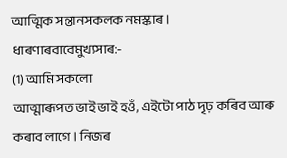আত্মিক সন্তানসকলক নমস্কাৰ।
ধাৰণাৰবাবেমুখ্যসাৰ:-
(1) আমি সকলো
আত্মাৰূপত ভাই ভাই হওঁ, এইটো পাঠ দৃঢ় কৰিব আৰু কৰাব লাগে। নিজৰ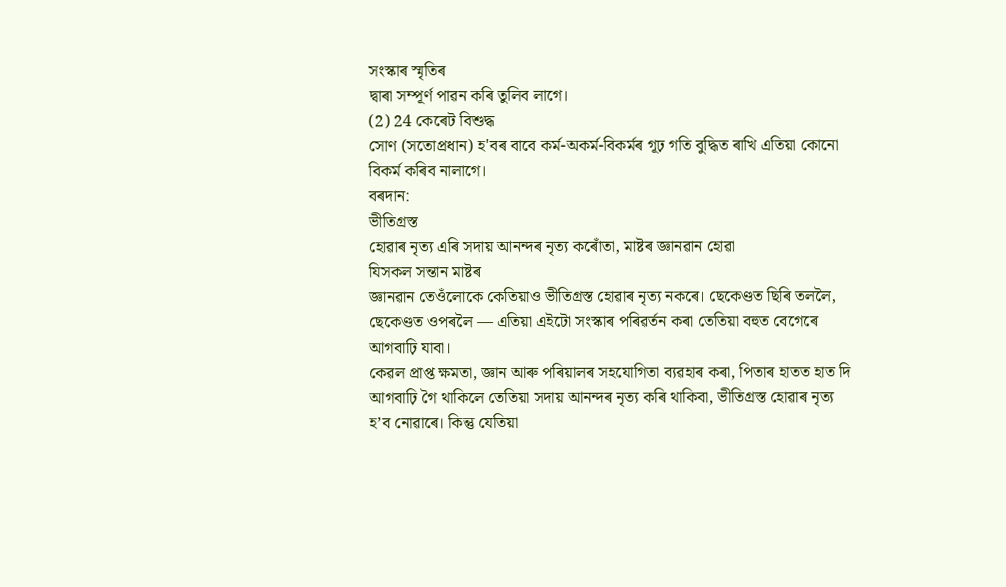সংস্কাৰ স্মৃতিৰ
দ্বাৰা সম্পূৰ্ণ পাৱন কৰি তুলিব লাগে।
(2) 24 কেৰেট বিশুদ্ধ
সোণ (সতোপ্ৰধান) হ'বৰ বাবে কৰ্ম-অকৰ্ম-বিকৰ্মৰ গূঢ় গতি বুদ্ধিত ৰাখি এতিয়া কোনো
বিকৰ্ম কৰিব নালাগে।
বৰদান:
ভীতিগ্ৰস্ত
হোৱাৰ নৃত্য এৰি সদায় আনন্দৰ নৃত্য কৰোঁতা, মাষ্টৰ জ্ঞানৱান হোৱা
যিসকল সন্তান মাষ্টৰ
জ্ঞানৱান তেওঁলোকে কেতিয়াও ভীতিগ্ৰস্ত হোৱাৰ নৃত্য নকৰে। ছেকেণ্ডত ছিৰি তললৈ,
ছেকেণ্ডত ওপৰলৈ — এতিয়া এইটো সংস্কাৰ পৰিৱৰ্তন কৰা তেতিয়া বহুত বেগেৰে আগবাঢ়ি যাবা।
কেৱল প্ৰাপ্ত ক্ষমতা, জ্ঞান আৰু পৰিয়ালৰ সহযোগিতা ব্যৱহাৰ কৰা, পিতাৰ হাতত হাত দি
আগবাঢ়ি গৈ থাকিলে তেতিয়া সদায় আনন্দৰ নৃত্য কৰি থাকিবা, ভীতিগ্ৰস্ত হোৱাৰ নৃত্য
হ’ব নোৱাৰে। কিন্তু যেতিয়া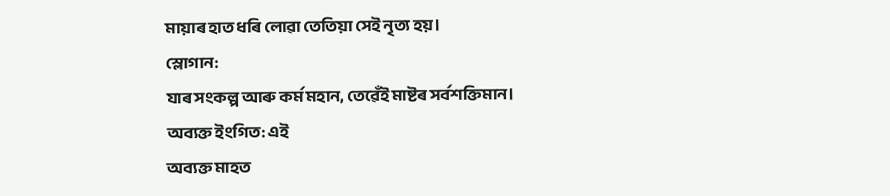মায়াৰ হাত ধৰি লোৱা তেতিয়া সেই নৃত্য হয়।
স্লোগান:
যাৰ সংকল্প আৰু কৰ্ম মহান, তেৱেঁই মাষ্টৰ সৰ্বশক্তিমান।
অব্যক্ত ইংগিত: এই
অব্যক্ত মাহত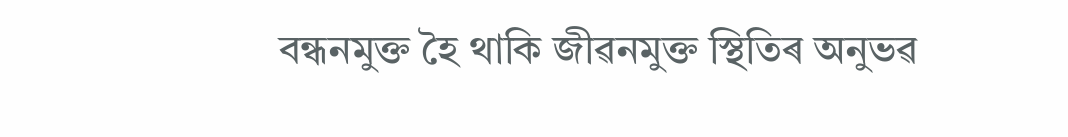বন্ধনমুক্ত হৈ থাকি জীৱনমুক্ত স্থিতিৰ অনুভৱ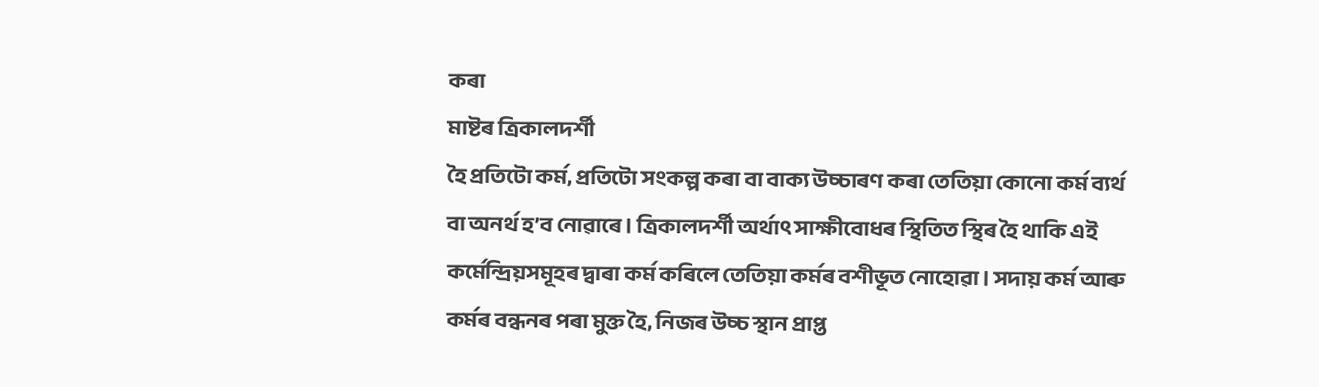কৰা
মাষ্টৰ ত্ৰিকালদৰ্শী
হৈ প্ৰতিটো কৰ্ম, প্ৰতিটো সংকল্প কৰা বা বাক্য উচ্চাৰণ কৰা তেতিয়া কোনো কৰ্ম ব্যর্থ
বা অনর্থ হ’ব নোৱাৰে। ত্ৰিকালদৰ্শী অৰ্থাৎ সাক্ষীবোধৰ স্থিতিত স্থিৰ হৈ থাকি এই
কৰ্মেন্দ্ৰিয়সমূহৰ দ্বাৰা কৰ্ম কৰিলে তেতিয়া কৰ্মৰ বশীভূত নোহোৱা। সদায় কৰ্ম আৰু
কৰ্মৰ বন্ধনৰ পৰা মুক্ত হৈ, নিজৰ উচ্চ স্থান প্ৰাপ্ত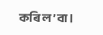কৰি ল’বা।